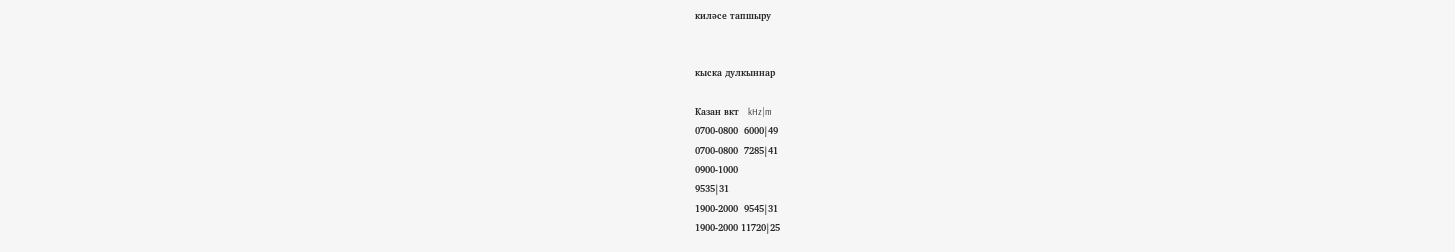киләсе тапшыру


кыска дулкыннар

Казан вкт   kHz|m
0700-0800  6000|49
0700-0800  7285|41
0900-1000
9535|31
1900-2000  9545|31
1900-2000 11720|25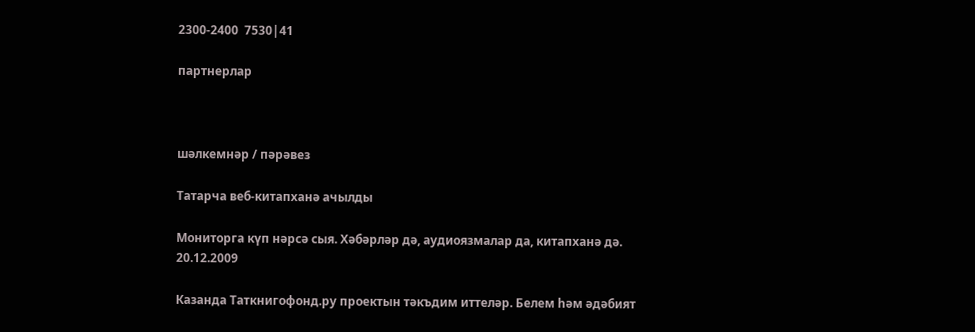2300-2400  7530|41

партнерлар



шәлкемнәр / пәрәвез

Татарча веб-китапханә ачылды

Мониторга күп нәрсә сыя. Хәбәрләр дә, аудиоязмалар да, китапханә дә.
20.12.2009

Казанда Таткнигофонд.ру проектын тәкъдим иттеләр. Белем һәм әдәбият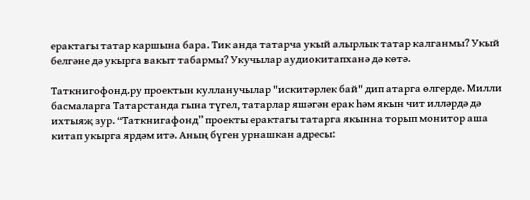ерактагы татар каршына бара. Тик анда татарча укый алырлык татар калганмы? Укый белгәне дә укырга вакыт табармы? Укучылар аудиокитапханә дә көтә.

Таткнигофонд.ру проектын кулланучылар "искитәрлек бай" дип атарга өлгерде. Милли басмаларга Татарстанда гына түгел, татарлар яшәгән ерак һәм якын чит илләрдә дә ихтыяҗ зур. “Таткнигафонд” проекты ерактагы татарга якынна торып монитор аша китап укырга ярдәм итә. Аның бүген урнашкан адресы: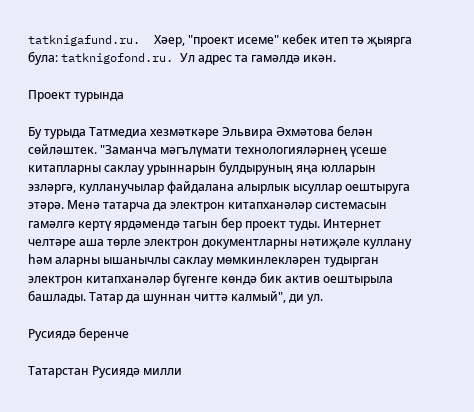tatknigafund.ru.  Хәер, "проект исеме" кебек итеп тә җыярга була: tatknigofond.ru. Ул адрес та гамәлдә икән.

Проект турында

Бу турыда Татмедиа хезмәткәре Эльвира Әхмәтова белән сөйләштек. "Заманча мәгълүмати технологияләрнең үсеше китапларны саклау урыннарын булдыруның яңа юлларын эзләргә, кулланучылар файдалана алырлык ысуллар оештыруга этәрә. Менә татарча да электрон китапханәләр системасын гамәлгә кертү ярдәмендә тагын бер проект туды. Интернет челтәре аша төрле электрон документларны нәтиҗәле куллану һәм аларны ышанычлы саклау мөмкинлекләрен тудырган электрон китапханәләр бүгенге көндә бик актив оештырыла башлады. Татар да шуннан читтә калмый", ди ул.

Русиядә беренче

Татарстан Русиядә милли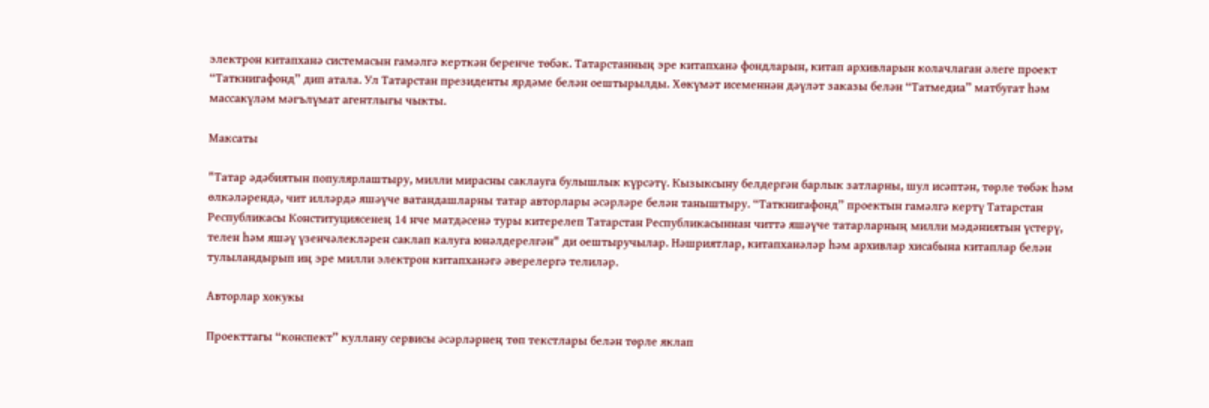электрон китапханә системасын гамәлгә керткән беренче төбәк. Татарстанның эре китапханә фондларын, китап архивларын колачлаган әлеге проект “Таткнигафонд” дип атала. Ул Татарстан президенты ярдәме белән оештырылды. Хөкүмәт исеменнән дәүләт заказы белән “Татмедиа” матбугат һәм массакүләм мәгълүмат агентлыгы чыкты.

Максаты

"Татар әдәбиятын популярлаштыру, милли мирасны саклауга булышлык күрсәтү. Кызыксыну белдергән барлык затларны, шул исәптән, төрле төбәк һәм өлкәләрендә, чит илләрдә яшәүче ватандашларны татар авторлары әсәрләре белән таныштыру. “Таткнигафонд” проектын гамәлгә кертү Татарстан Республикасы Конституциясенең 14 нче матдәсенә туры китерелеп Татарстан Республикасыннан читтә яшәүче татарларның милли мәдәниятын үстерү, телен һәм яшәү үзенчәлекләрен саклап калуга юнәлдерелгән" ди оештыручылар. Нәшриятлар, китапханәләр һәм архивлар хисабына китаплар белән тулыландырып иң эре милли электрон китапханәгә әверелергә телиләр.

Авторлар хокукы

Проекттагы “конспект” куллану сервисы әсәрләрнең төп текстлары белән төрле яклап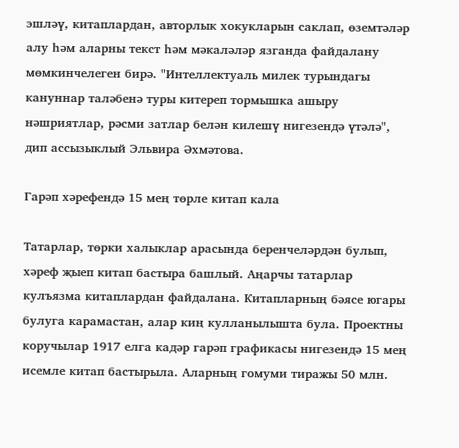эшләү, китаплардан, авторлык хокукларын саклап, өземтәләр алу һәм аларны текст һәм мәкаләләр язганда файдалану мөмкинчелеген бирә. "Интеллектуаль милек турындагы кануннар таләбенә туры китереп тормышка ашыру нәшриятлар, рәсми затлар белән килешү нигезендә үтәлә", дип ассызыклый Эльвира Әхмәтова.

Гарәп хәрефендә 15 мең төрле китап кала

Татарлар, төрки халыклар арасында беренчеләрдән булып, хәреф җыеп китап бастыра башлый. Аңарчы татарлар кулъязма китаплардан файдалана. Китапларның бәясе югары булуга карамастан, алар киң кулланылышта була. Проектны коручылар 1917 елга кадәр гарәп графикасы нигезендә 15 мең исемле китап бастырыла. Аларның гомуми тиражы 50 млн.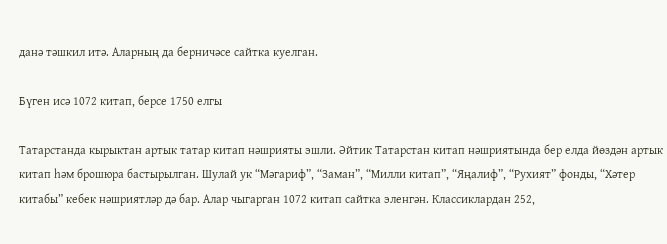данә тәшкил итә. Аларның да берничәсе сайтка куелган.

Бүген исә 1072 китап, берсе 1750 елгы

Татарстанда кырыктан артык татар китап нәшрияты эшли. Әйтик Татарстан китап нәшриятында бер елда йөздән артык китап һәм брошюра бастырылган. Шулай ук “Мәгариф”, “Заман”, “Милли китап”, “Яңалиф”, “Рухият” фонды, “Хәтер китабы” кебек нәшриятләр дә бар. Алар чыгарган 1072 китап сайтка эленгән. Классиклардан 252,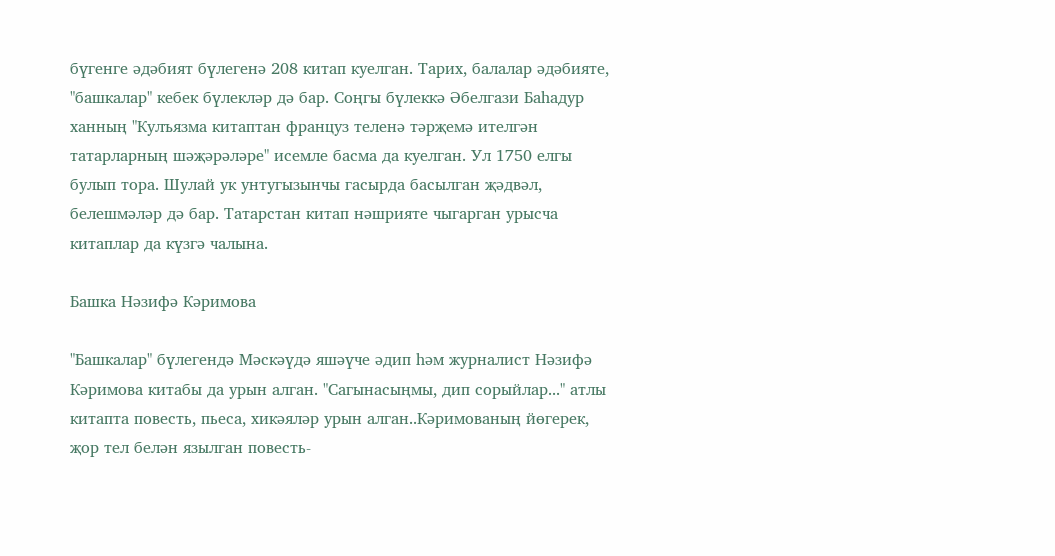бүгенге әдәбият бүлегенә 208 китап куелган. Тарих, балалар әдәбияте, "башкалар" кебек бүлекләр дә бар. Соңгы бүлеккә Әбелгази Баһадур ханның "Кулъязма китаптан француз теленә тәрҗемә ителгән татарларның шәҗәрәләре" исемле басма да куелган. Ул 1750 елгы булып тора. Шулай ук унтугызынчы гасырда басылган җәдвәл, белешмәләр дә бар. Татарстан китап нәшрияте чыгарган урысча китаплар да күзгә чалына.

Башка Нәзифә Кәримова

"Башкалар" бүлегендә Мәскәүдә яшәүче әдип һәм журналист Нәзифә Кәримова китабы да урын алган. "Сагынасыңмы, дип сорыйлар..." атлы китапта повесть, пьеса, хикәяләр урын алган..Кәримованың йөгерек, җор тел белән язылган повесть-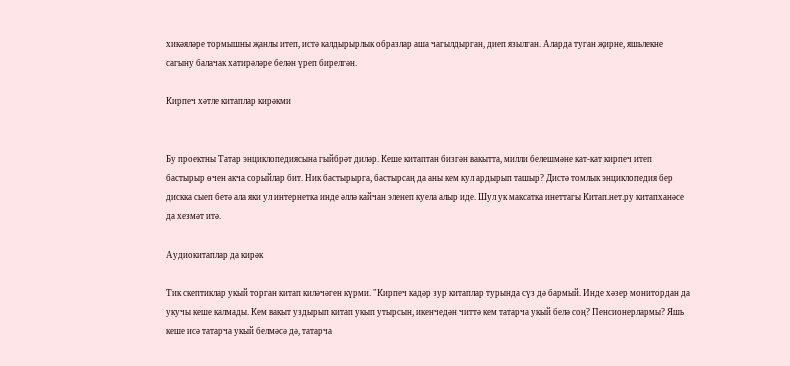хикәяләре тормышны җанлы итеп, истә калдырырлык образлар аша чагылдырган, диеп язылган. Аларда туган җирне, яшьлекне сагыну балачак хатирәләре белән үреп бирелгән.

Кирпеч хәтле китаплар кирәкми


Бу проектны Татар энциклопедиясына гыйбрәт диләр. Кеше китаптан бизгән вакытта, милли белешмәне кат-кат кирпеч итеп бастырыр өчен акча сорыйлар бит. Ник бастырырга, бастырсаң да аны кем кул ардырып ташыр? Дистә томлык энциклопедия бер дискка сыеп бетә ала яки ул интернетка инде әллә кайчан эленеп куела алыр иде. Шул ук максатка инеттагы Китап.нет.ру китапханәсе да хезмәт итә.

Аудиокитаплар да кирәк

Тик скептиклар укый торган китап киләчәген күрми. "Кирпеч кадәр зур китаплар турында сүз дә бармый. Инде хәзер монитордан да укучы кеше калмады. Кем вакыт уздырып китап укып утырсын, икенчедән читтә кем татарча укый белә соң? Пенсионерлармы? Яшь кеше исә татарча укый белмәсә дә, татарча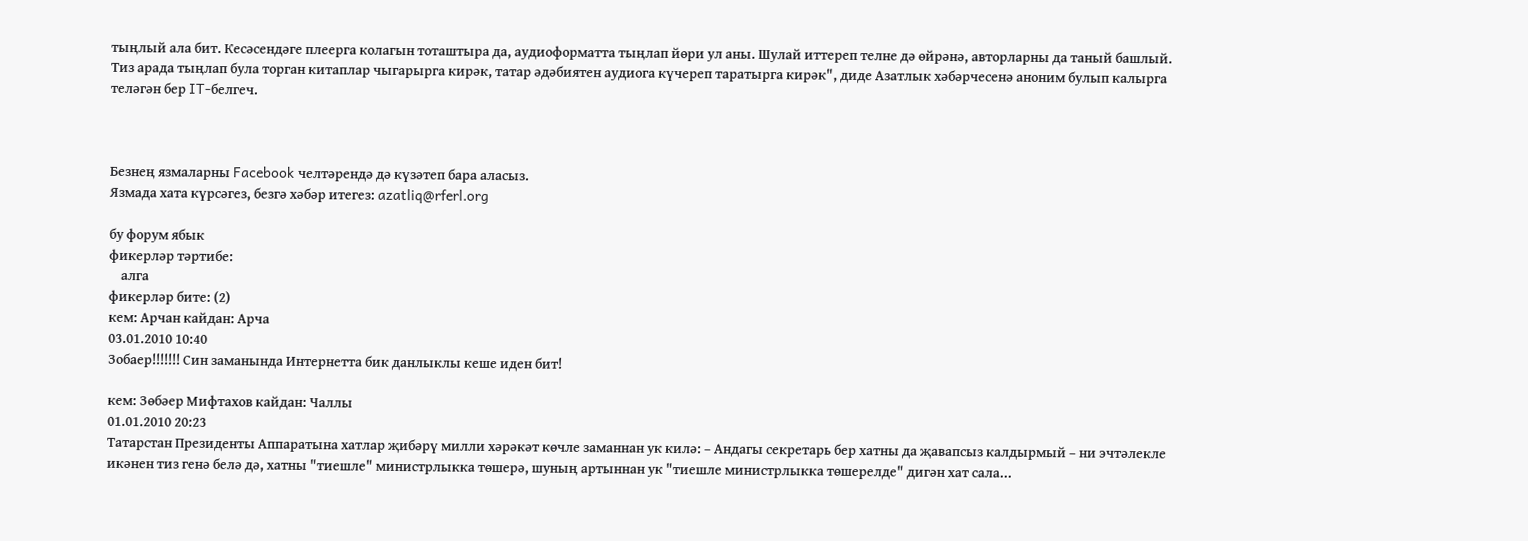тыңлый ала бит. Кесәсендәге плеерга колагын тоташтыра да, аудиоформатта тыңлап йөри ул аны. Шулай иттереп телне дә өйрәнә, авторларны да таный башлый. Тиз арада тыңлап була торган китаплар чыгарырга кирәк, татар әдәбиятен аудиога күчереп таратырга кирәк", диде Азатлык хәбәрчесенә аноним булып калырга теләгән бер IT-белгеч.



Безнең язмаларны Facebook челтәрендә дә күзәтеп бара аласыз.
Язмада хата күрсәгез, безгә хәбәр итегез: azatliq@rferl.org

бу форум ябык
фикерләр тәртибе:
    алга
фикерләр бите: (2)
кем: Арчан кайдан: Арча
03.01.2010 10:40
Зобаер!!!!!!! Син заманында Интернетта бик данлыклы кеше иден бит!

кем: Зөбәер Мифтахов кайдан: Чаллы
01.01.2010 20:23
Татарстан Президенты Аппаратына хатлар җибәрү милли хәрәкәт көчле заманнан ук килә: – Андагы секретарь бер хатны да җавапсыз калдырмый – ни эчтәлекле икәнен тиз генә белә дә, хатны "тиешле" министрлыкка төшерә, шуның артыннан ук "тиешле министрлыкка төшерелде" дигән хат сала...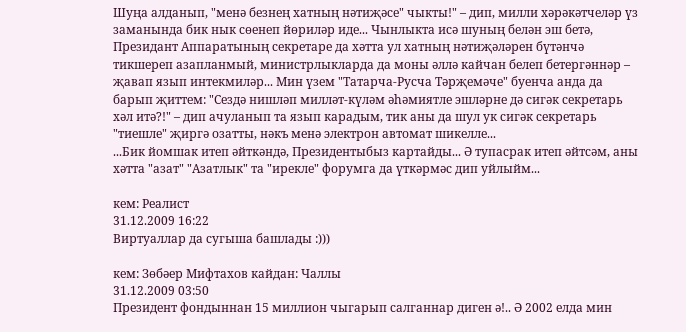Шуңа алданып, "менә безнең хатның нәтиҗәсе" чыкты!" – дип, милли хәрәкәтчеләр үз заманында бик нык сөенеп йөриләр иде... Чынлыкта исә шуның белән эш бетә, Президант Аппаратының секретаре да хәтта ул хатның нәтиҗәләрен бүтәнчә тикшереп азапланмый, министрлыкларда да моны әллә кайчан белеп бетергәннәр – җавап язып интекмиләр... Мин үзем "Татарча-Русча Тәрҗемәче" буенча анда да барып җиттем: "Сездә нишләп милләт-күләм әһәмиятле эшләрне дә сигәк секретарь хәл итә?!" – дип ачуланып та язып карадым, тик аны да шул ук сигәк секретарь "тиешле" җиргә озатты, нәкъ менә электрон автомат шикелле...
...Бик йомшак итеп әйткәндә, Президентыбыз картайды... Ә тупасрак итеп әйтсәм, аны хәтта "азат" "Азатлык" та "ирекле" форумга да үткәрмәс дип уйлыйм...

кем: Реалист
31.12.2009 16:22
Виртуаллар да сугыша башлады :)))

кем: Зөбәер Мифтахов кайдан: Чаллы
31.12.2009 03:50
Президент фондыннан 15 миллион чыгарып салганнар диген ә!.. Ә 2002 елда мин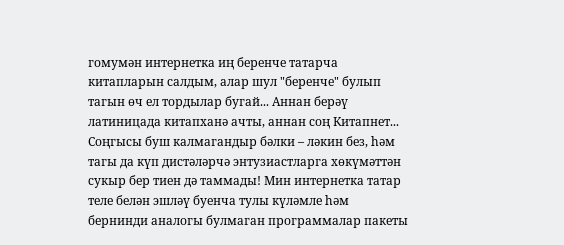гомумән интернетка иң беренче татарча китапларын салдым, алар шул "беренче" булып тагын өч ел тордылар бугай... Аннан берәү латиницада китапханә ачты, аннан соң Китапнет... Соңгысы буш калмагандыр бәлки – ләкин без, һәм тагы да күп дистәләрчә энтузиастларга хөкүмәттән сукыр бер тиен дә таммады! Мин интернетка татар теле белән эшләү буенча тулы күләмле һәм бернинди аналогы булмаган программалар пакеты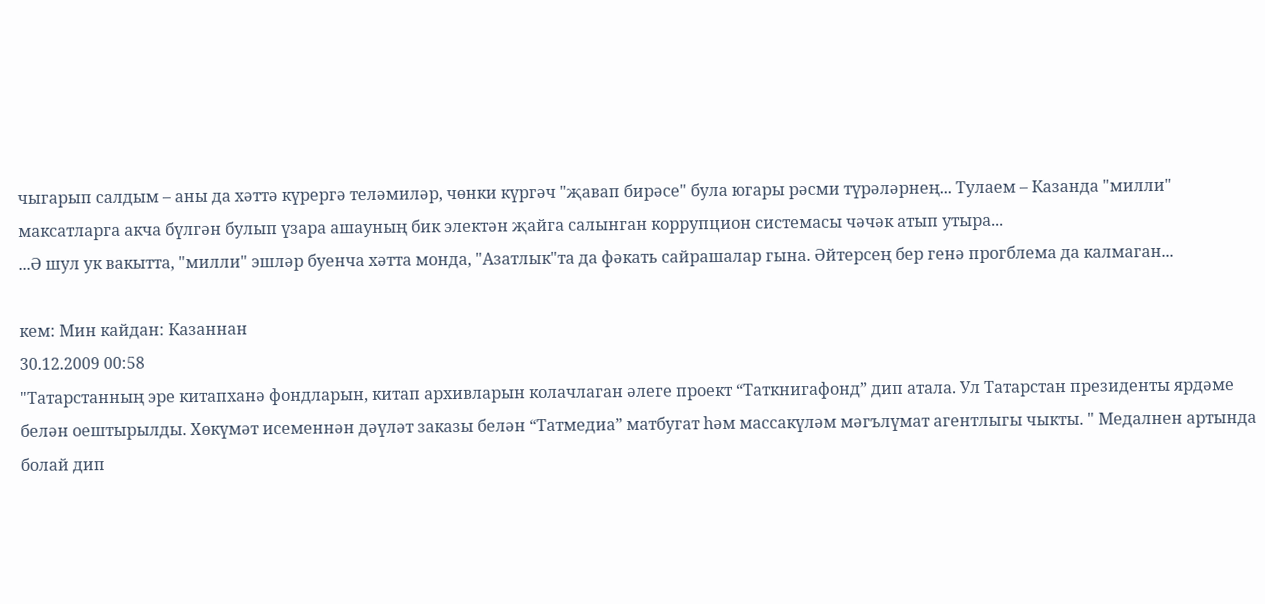чыгарып салдым – аны да хәттә күрергә теләмиләр, чөнки күргәч "җавап бирәсе" була югары рәсми түрәләрнең... Тулаем – Казанда "милли" максатларга акча бүлгән булып үзара ашауның бик электән җайга салынган коррупцион системасы чәчәк атып утыра...
...Ә шул ук вакытта, "милли" эшләр буенча хәтта монда, "Азатлык"та да фәкать сайрашалар гына. Әйтерсең бер генә прогблема да калмаган...

кем: Мин кайдан: Казаннан
30.12.2009 00:58
"Татарстанның эре китапханә фондларын, китап архивларын колачлаган әлеге проект “Таткнигафонд” дип атала. Ул Татарстан президенты ярдәме белән оештырылды. Хөкүмәт исеменнән дәүләт заказы белән “Татмедиа” матбугат һәм массакүләм мәгълүмат агентлыгы чыкты. " Медалнен артында болай дип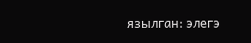язылган: элегэ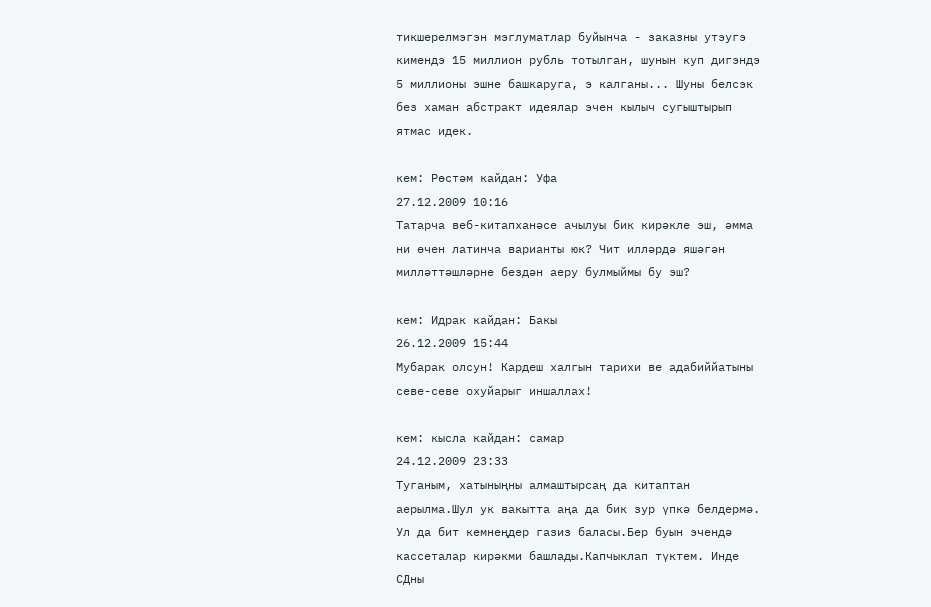тикшерелмэгэн мэглуматлар буйынча - заказны утэугэ кимендэ 15 миллион рубль тотылган, шунын куп дигэндэ 5 миллионы эшне башкаруга, э калганы... Шуны белсэк без хаман абстракт идеялар эчен кылыч сугыштырып ятмас идек.

кем: Рөстәм кайдан: Уфа
27.12.2009 10:16
Татарча веб-китапханәсе ачылуы бик кирәкле эш, әмма ни өчен латинча варианты юк? Чит илләрдә яшәгән милләттәшләрне бездән аеру булмыймы бу эш?

кем: Идрак кайдан: Бакы
26.12.2009 15:44
Мубарак олсун! Кардеш халгын тарихи ве адабиййатыны севе-севе охуйарыг иншаллах!

кем: кысла кайдан: самар
24.12.2009 23:33
Туганым, хатыныңны алмаштырсаң да китаптан аерылма.Шул ук вакытта аңа да бик зур үпкә белдермә. Ул да бит кемнеңдер газиз баласы.Бер буын эчендә кассеталар кирәкми башлады.Капчыклап түктем. Инде СДны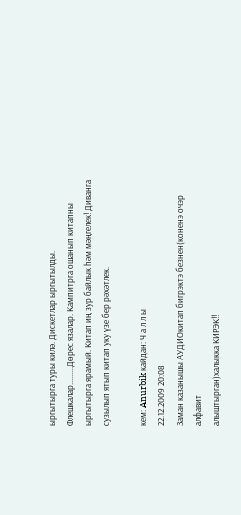ыргытырга туры килә. Дискетлар ыргытылды. Флешкалар.........Дөрес язалар. Кампитрга ошанып китапны ыргытырга ярамый. Китап иң зур байлык һәм мәңгелек! Диванга сузылып ятып китап уку үзе бер рәхәтлек.

кем: Anurbik кайдан: Ч а л л ы
22.12.2009 20:08
Заман казанышы АУДИОкитап бигрэктэ безнен(коненэ очэр алфавит
алыштырган)халыкка КИРЭК!!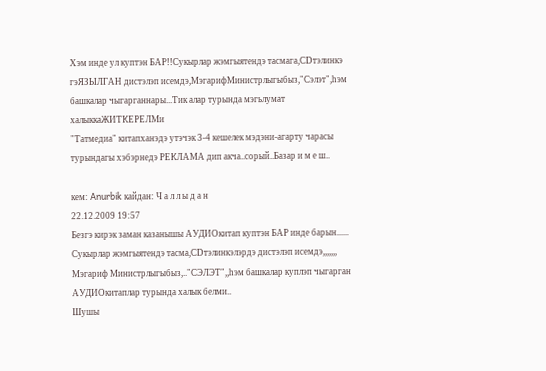Хэм инде ул куптэн БАР!!Сукырлар жэмгыятендэ тасмага,CDтэлинкэ
гэЯЗЫЛГАН дистэлэп исемдэ,МэгарифМинистрлыгыбыз,"Сэлэт",hэм башкалар чыгарганнары...Тик алар турында мэгьлумат халыккаЖИТКЕРЕЛМи
"Татмедиа" китапханэдэ утэчэк 3-4 кешелек мэдэни-агарту чарасы
турындагы хэбэрнедэ РЕКЛАМА дип акча..сорый..Базар и м е ш..

кем: Anurbik кайдан: Ч а л л ы д а н
22.12.2009 19:57
Безгэ кирэк заман казанышы АУДИОкитап куптэн БАР инде барын......
Сукырлар жэмгыятендэ тасма,CDтэлинкэлэрдэ дистэлэп исемдэ,,,,,,,
Мэгариф Министрлыгыбыз,.."СЭЛЭТ",,hэм башкалар куплэп чыгарган
АУДИОкитаплар турында халык белми..
Шушы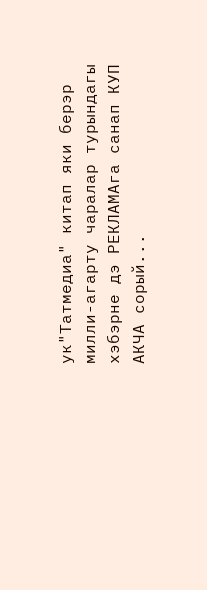ук"Татмедиа" китап яки берэр милли-агарту чаралар турындагы
хэбэрне дэ РЕКЛАМАга санап КУП АКЧА сорый...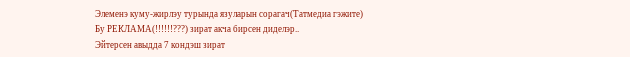Элеменэ куму-жирлэу турында язуларын сорагач(Татмедиа гэжите)
Бу РЕКЛАМА(!!!!!!???) зират акча бирсен диделэр..
Эйтерсен авыдда 7 кондэш зират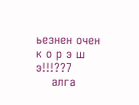ьезнен очен к о р э ш э!!!??7
    алга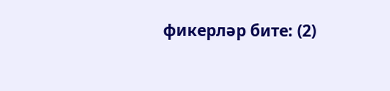фикерләр бите: (2)